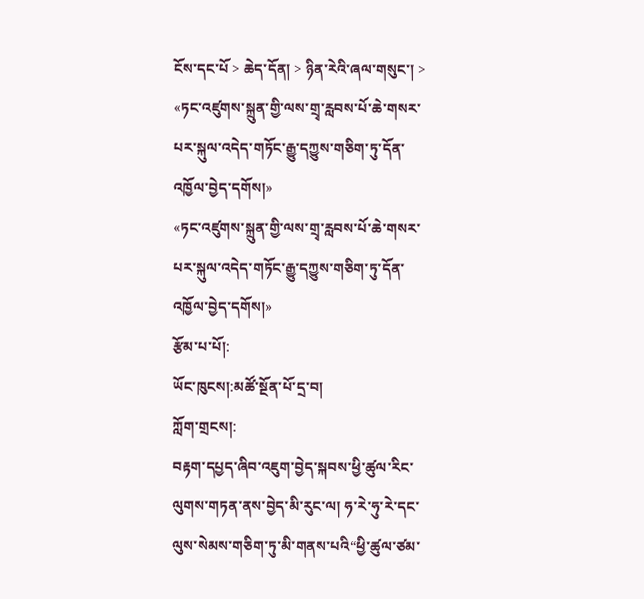ངོས་དང་པོ > ཆེད་དོན། > ཉིན་རེའི་ཞལ་གསུང་། > «ཏང་འཛུགས་སྐྲུན་གྱི་ལས་གྲྭ་རླབས་པོ་ཆེ་གསར་པར་སྐུལ་འདེད་གཏོང་རྒྱུ་དཀྱུས་གཅིག་ཏུ་དོན་འཁྱོལ་བྱེད་དགོས།»
«ཏང་འཛུགས་སྐྲུན་གྱི་ལས་གྲྭ་རླབས་པོ་ཆེ་གསར་པར་སྐུལ་འདེད་གཏོང་རྒྱུ་དཀྱུས་གཅིག་ཏུ་དོན་འཁྱོལ་བྱེད་དགོས།»
རྩོམ་པ་པོ།:
ཡོང་ཁུངས།:མཚོ་སྔོན་པོ་དྲ་བ།
ཀློག་གྲངས།:
བརྟག་དཔྱད་ཞིབ་འཇུག་བྱེད་སྐབས་ཕྱི་ཚུལ་རིང་ལུགས་གཏན་ནས་བྱེད་མི་རུང་ལ། ཧ་རེ་ཧུ་རེ་དང་ལུས་སེམས་གཅིག་ཏུ་མི་གནས་པའི“ཕྱི་ཚུལ་ཙམ་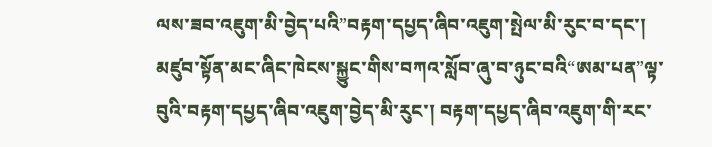ལས་ཟབ་འཇུག་མི་བྱེད་པའི”བརྟག་དཔྱད་ཞིབ་འཇུག་སྤེལ་མི་རུང་བ་དང་། མཛུབ་སྟོན་མང་ཞིང་ཁེངས་སྐྱུང་གིས་བཀའ་སློབ་ཞུ་བ་ཉུང་བའི“ཨམ་པན”ལྟ་བུའི་བརྟག་དཔྱད་ཞིབ་འཇུག་བྱེད་མི་རུང་། བརྟག་དཔྱད་ཞིབ་འཇུག་གི་རང་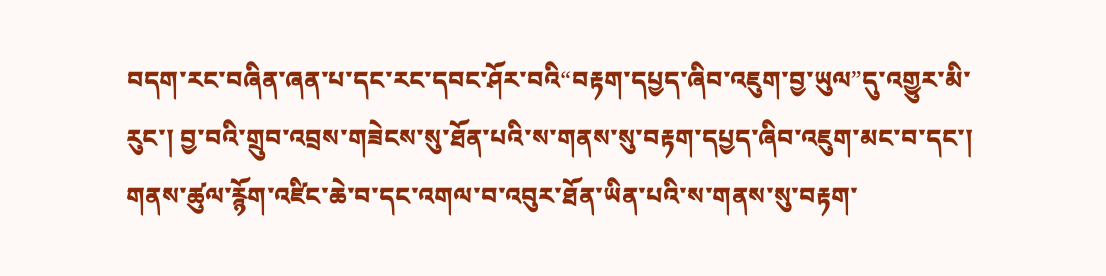བདག་རང་བཞིན་ཞན་པ་དང་རང་དབང་ཤོར་བའི“བརྟག་དཔྱད་ཞིབ་འཇུག་བྱ་ཡུལ”དུ་འགྱུར་མི་རུང་། བྱ་བའི་གྲུབ་འབྲས་གཟེངས་སུ་ཐོན་པའི་ས་གནས་སུ་བརྟག་དཔྱད་ཞིབ་འཇུག་མང་བ་དང་། གནས་ཚུལ་རྙོག་འཛིང་ཆེ་བ་དང་འགལ་བ་འབུར་ཐོན་ཡིན་པའི་ས་གནས་སུ་བརྟག་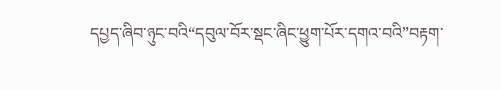དཔྱད་ཞིབ་ཉུང་བའི“དབུལ་བོར་སྡང་ཞིང་ཕྱུག་པོར་དགའ་བའི”བརྟག་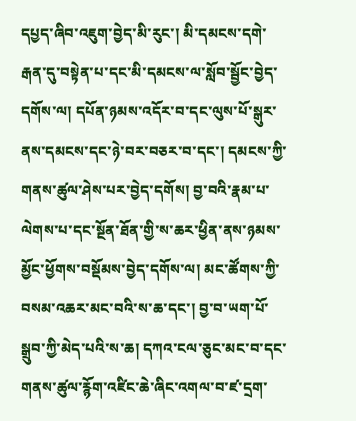དཔྱད་ཞིབ་འཇུག་བྱེད་མི་རུང་། མི་དམངས་དགེ་རྒན་དུ་བསྟེན་པ་དང་མི་དམངས་ལ་སློབ་སྦྱོང་བྱེད་དགོས་ལ། དཔོན་ཉམས་འདོར་བ་དང་ལུས་པོ་སྒུར་ནས་དམངས་དང་ཉེ་བར་བཅར་བ་དང་། དམངས་ཀྱི་གནས་ཚུལ་ཤེས་པར་བྱེད་དགོས། བྱ་བའི་རྣམ་པ་ལེགས་པ་དང་སྔོན་ཐོན་གྱི་ས་ཆར་ཕྱིན་ནས་ཉམས་མྱོང་ཕྱོགས་བསྡོམས་བྱེད་དགོས་ལ། མང་ཚོགས་ཀྱི་བསམ་འཆར་མང་བའི་ས་ཆ་དང་། བྱ་བ་ཡག་པོ་སྒྲུབ་ཀྱི་མེད་པའི་ས་ཆ། དཀའ་ངལ་ཅུང་མང་བ་དང་གནས་ཚུལ་རྙོག་འཛིང་ཆེ་ཞིང་འགལ་བ་ཛ་དྲག་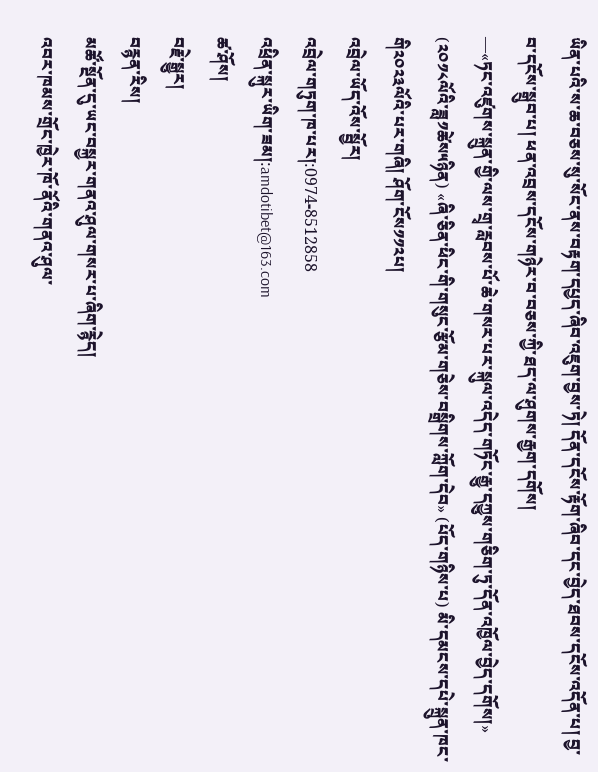ཡིན་པའི་ས་ཆ་བཅས་སུ་སོང་ནས་བརྟག་དཔྱད་ཞིབ་འཇུག་བྱས་ཏེ། དོན་དངོས་རྟོག་ཞིབ་དང་བྱེད་ཐབས་དངོས་འདོན་པ། བྱ་བ་དངོས་སྒྲུབ་པ། ཕན་འབྲས་དངོས་གཉེར་བ་བཅས་ཀྱི་ཐད་ལ་ཤུགས་རྒྱག་དགོས།
—«ཏང་འཛུགས་སྐྲུན་གྱི་ལས་གྲྭ་རླབས་པོ་ཆེ་གསར་པར་སྐུལ་འདེད་གཏོང་རྒྱུ་དཀྱུས་གཅིག་ཏུ་དོན་འཁྱོལ་བྱེད་དགོས།» (༢༠༡༨ལོའི་ཟླ༡ཚེས༥ཉིན) «ཞི་ཅིན་ཕིང་གི་གསུང་རྩོམ་གཅེས་བསྒྲིགས་ཀློག་དེབ» (པོད་གཉིས་པ) མི་དམངས་དཔེ་སྐྲུན་ཁང་གི༢༠༢༣ལོའི་པར་གཞི། ཤོག་ངོས༡༡༢པ།
འབྲེལ་ཡོད་འོས་སྦྱོར།
འབྲེལ་གཏུག་ཁ་པར།:0974-8512858
འཕྲིན་སྐུར་ཡིག་ཟམ།:amdotibet@163.com
ཚ་ཤོས།
བརྗེ་སྒྱུར།
བརྙན་རིས།
མཚོ་སྔོན་དུ་ཡང་བསྐྱར་གནའ་ཤུལ་གསར་པ་ཞིག་རྙེད།
འབར་ཁམས་གྲོང་ཁྱེར་ཁོ་ནོའི་གནའ་ཤུལ་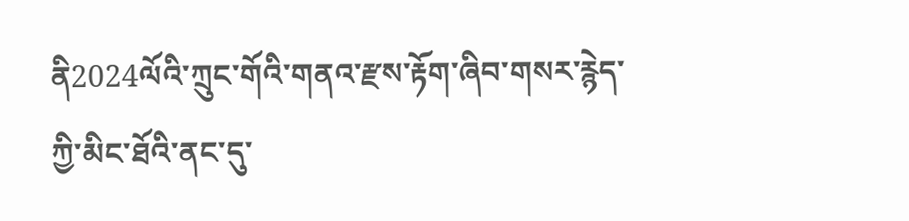ནི2024ལོའི་ཀྲུང་གོའི་གནའ་རྫས་རྟོག་ཞིབ་གསར་རྙེད་ཀྱི་མིང་ཐོའི་ནང་དུ་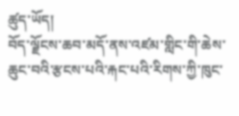ཚུད་ཡོད།
བོད་ལྗོངས་ཆབ་མདོ་ནས་འཛམ་གླིང་གི་ཆེས་ཆུང་བའི་རྩངས་པའི་རྐང་པའི་རིགས་ཀྱི་ཁུང་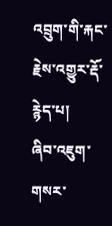འབྲུག་གི་རྐང་རྗེས་འགྱུར་རྡོ་རྙེད་པ།
ཞིབ་འཇུག་གསར་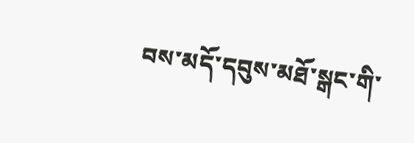བས་མདོ་དབུས་མཐོ་སྒང་གི་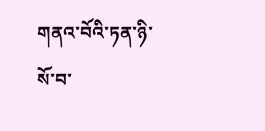གནའ་བོའི་ཏན་ཉི་སོ་བ་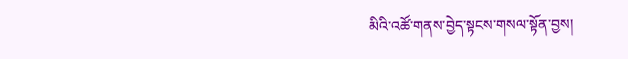མིའི་འཚོ་གནས་བྱེད་སྟངས་གསལ་སྟོན་བྱས།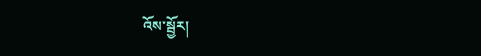འོས་སྦྱོར།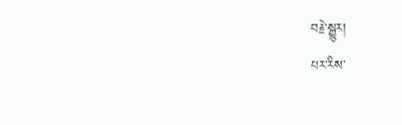བརྗེ་སྒྱུར།
པར་རིས་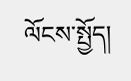ལོངས་སྤྱོད།